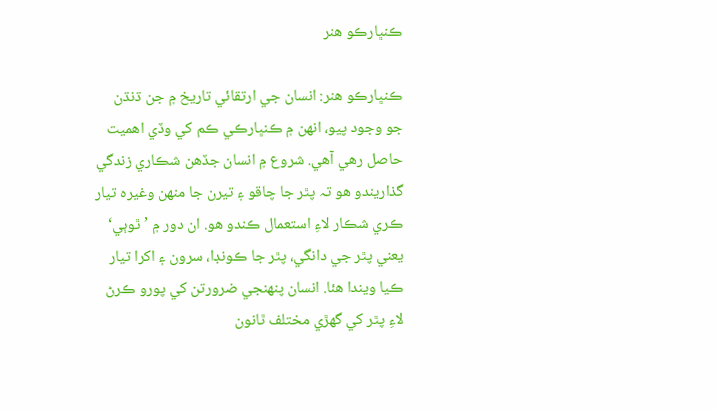ڪنڀارڪو هنر

ڪنڀارڪو هنر: انسان جي ارتقائي تاريخ ۾ جن ڌنڌن جو وجود پيو، انھن ۾ ڪنڀارڪي ڪم کي وڏي اهميت حاصل رهي آهي. شروع ۾ انسان جڏهن شڪاري زندگي گذاريندو هو تہ پٿر جا چاقو ۽ تيرن جا منھن وغيرہ تيار ڪري شڪار لاءِ استعمال ڪندو هو. ان دور ۾ ’ٿوٻي‘ يعني پٿر جي دانگي، پٿر جا ڪونڊا، سرون ۽ اکرا تيار ڪيا ويندا هئا. انسان پنھنجي ضرورتن کي پورو ڪرڻ لاءِ پٿر کي گهڙي مختلف ٿانون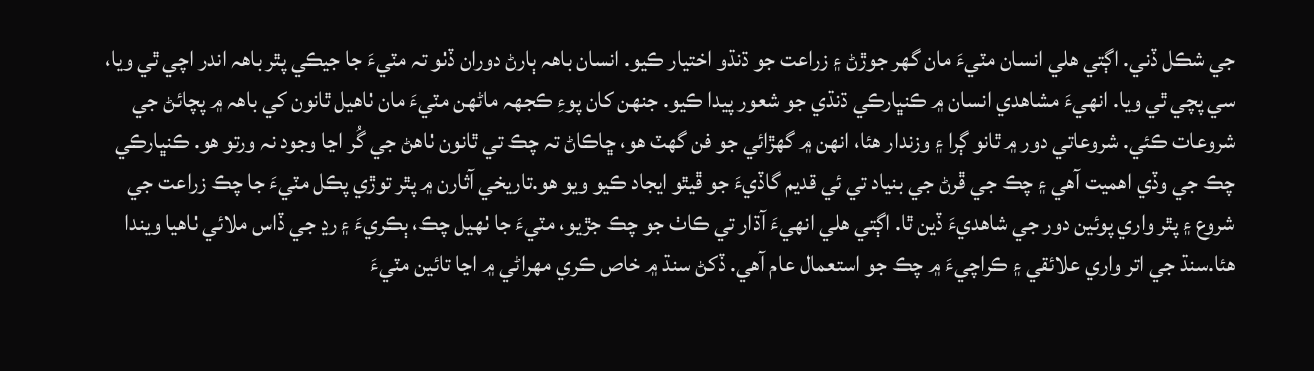جي شڪل ڏني. اڳتي هلي انسان مٽيءَ مان گهر جوڙڻ ۽ زراعت جو ڌنڌو اختيار ڪيو. انسان باھہ ٻارڻ دوران ڏٺو تہ مٽيءَ جا جيڪي پٿر باھہ اندر اچي ٿي ويا، سي پچي ٿي ويا. انهيءَ مشاهدي انسان ۾ ڪنڀارڪي ڌنڌي جو شعور پيدا ڪيو. جنھن کان پوءِ ڪجهہ ماڻهن مٽيءَ مان ٺاهيل ٿانون کي باھہ ۾ پچائڻ جي شروعات ڪئي. شروعاتي دور ۾ ٿانو ڳرا ۽ وزندار هئا، انھن ۾ گهڙائي جو فن گهٽ هو، ڇاڪاڻ تہ چڪ تي ٿانون ٺاهڻ جي گُر اڃا وجود نہ ورتو هو. ڪنڀارڪي چڪ جي وڏي اهميت آهي ۽ چڪ جي ڦرڻ جي بنياد تي ئي قديم گاڏيءَ جو ڦيٿو ايجاد ڪيو ويو هو.تاريخي آثارن ۾ پٿر توڙي پڪل مٽيءَ جا چڪ زراعت جي شروع ۽ پٿر واري پوئين دور جي شاهديءَ ڏين ٿا. اڳتي هلي انهيءَ آڌار تي ڪاٺ جو چڪ جڙيو، مٽيءَ جا ٺھيل چڪ، ٻڪريءَ ۽ رڍ جي ڏاس ملائي ٺاهيا ويندا هئا.سنڌ جي اتر واري علائقي ۽ ڪراچيءَ ۾ چڪ جو استعمال عام آهي. ڏکڻ سنڌ ۾ خاص ڪري مھراڻي ۾ اڃا تائين مٽيءَ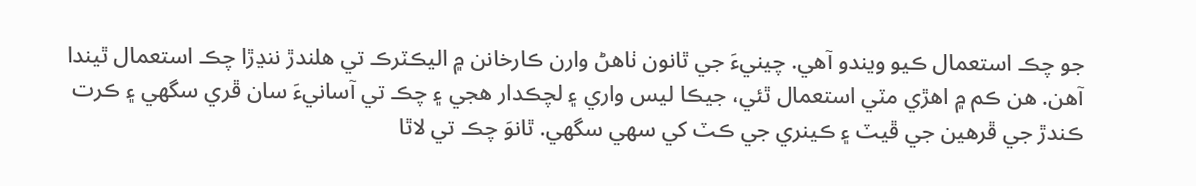جو چڪ استعمال ڪيو ويندو آهي. چينيءَ جي ٿانون ٺاهڻ وارن ڪارخانن ۾ اليڪٽرڪ تي هلندڙ ننڍڙا چڪ استعمال ٿيندا آهن. هن ڪم ۾ اهڙي مٽي استعمال ٿئي، جيڪا ليس واري ۽ لچڪدار هجي ۽ چڪ تي آسانيءَ سان ڦري سگهي ۽ ڪرت ڪندڙ جي ڦرهين جي ڦيٽ ۽ ڪينري جي ڪٽ کي سھي سگهي. ٿانوَ چڪ تي لاٿا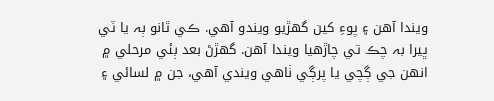ويندا آهن ۽ پوءِ کين گهڙيو ويندو آهي. ڪي ٿانو ٻہ يا ٽي ڀيرا بہ چڪ تي چاڙهيا ويندا آهن. گهڙڻ بعد ٻئي مرحلي ۾ انھن جي ڳچي يا پرڳي ٺاهي ويندي آهي، جن ۾ لسائي ۽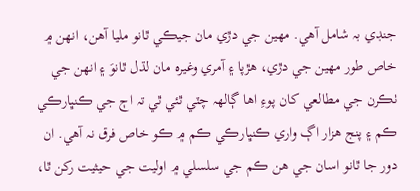جنڊي بہ شامل آهي. مھين جي دڙي مان جيڪي ٿانو مليا آهن، انھن ۾ خاص طور مھين جي دڙي، هڙپا ۽ آمري وغيرہ مان لڌل ٿانوَ ۽ انھن جي ٺڪرن جي مطالعي کان پوءِ اها ڳالھہ چٽي ٿئي ٿي تہ اڄ جي ڪنڀارڪي ڪم ۽ پنج هزار اڳ واري ڪنڀارڪي ڪم ۾ ڪو خاص فرق نہ آهي. ان دور جا ٿانو اسان جي هن ڪم جي سلسلي ۾ اوليت جي حيثيت رکن ٿا،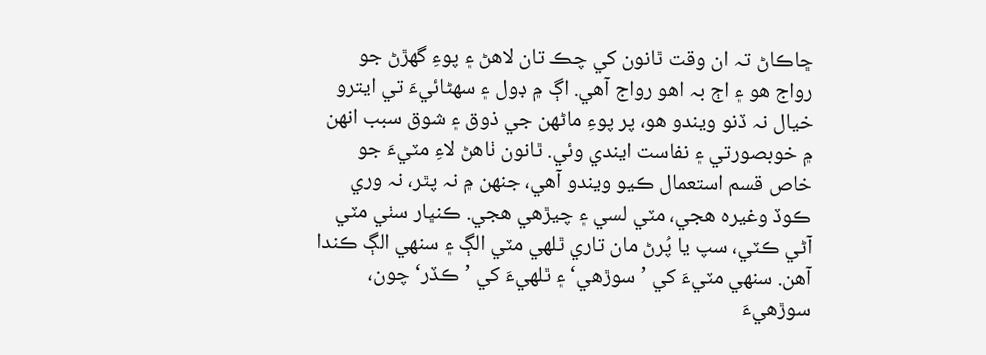ڇاڪاڻ تہ ان وقت ٿانون کي چڪ تان لاهڻ ۽ پوءِ گهڙڻ جو رواج هو ۽ اڄ بہ اهو رواج آهي. اڳ ۾ ڊول ۽ سھڻائيءَ تي ايترو خيال نہ ڏنو ويندو هو، پر پوءِ ماڻهن جي ذوق ۽ شوق سبب انھن ۾ خوبصورتي ۽ نفاست ايندي وئي. ٿانون ٺاهڻ لاءِ مٽيءَ جو خاص قسم استعمال ڪيو ويندو آهي، جنھن ۾ نہ پٿر، نہ وري ڪوڏ وغيرہ هجي، مٽي لسي ۽ چيڙهي هجي. ڪنڀار سٺي مٽي آڻي ڪٽي، سپ يا پُرڻ مان تاري ٿلھي مٽي الڳ ۽ سنھي الڳ ڪندا آهن. سنھي مٽيءَ کي ’سوڙهي‘ ۽ ٿلھيءَ کي ’ڪڏر‘ چون، سوڙهيءَ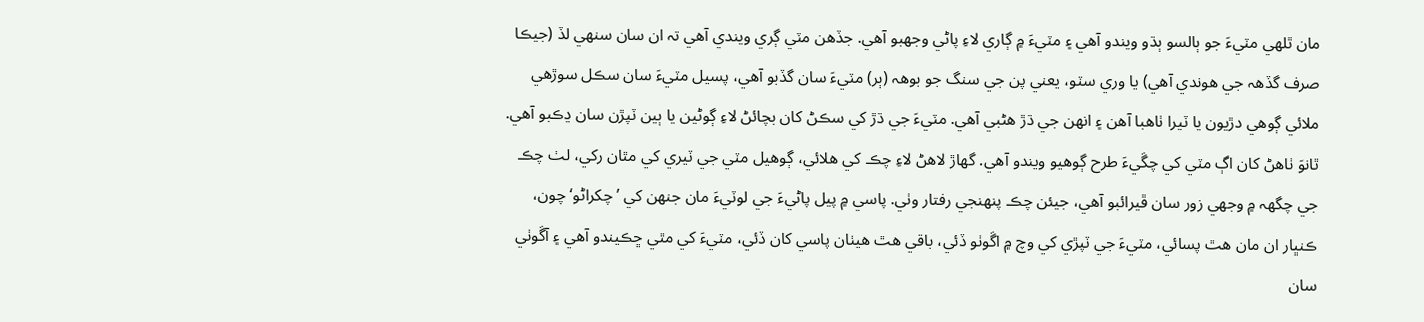مان ٿلھي مٽيءَ جو ٻالسو ٻڌو ويندو آهي ۽ مٽيءَ ۾ ڳاري لاءِ پاڻي وجهبو آهي. جڏهن مٽي ڳري ويندي آهي تہ ان سان سنھي لڏ (جيڪا صرف گڏھہ جي هوندي آهي) يا وري سٽو، يعني پن جي سنگ جو بوھہ (ٻر) مٽيءَ سان گڏبو آهي، پسيل مٽيءَ سان سڪل سوڙهي ملائي ڳوهي دڙيون يا ٽيرا ٺاهبا آهن ۽ انھن جي ڌڙ هڻبي آهي. مٽيءَ جي ڌڙ کي سڪڻ کان بچائڻ لاءِ ڳوڻين يا ٻين ٽپڙن سان ڍڪبو آهي. ٿانوَ ٺاهڻ کان اڳ مٽي کي چڱيءَ طرح ڳوهيو ويندو آهي. گهاڙ لاهڻ لاءِ چڪ کي هلائي، ڳوهيل مٽي جي ٽيري کي مٿان رکي، لٺ چڪ جي چگهہ ۾ وجهي زور سان ڦيرائبو آهي، جيئن چڪ پنھنجي رفتار وٺي. پاسي ۾ پيل پاڻيءَ جي لوٽيءَ مان جنھن کي ’چکراڻو‘ چون، ڪنڀار ان مان هٿ پسائي، مٽيءَ جي ٽپڙي کي وچ ۾ اڱوٺو ڏئي، باقي هٿ هيٺان پاسي کان ڏئي، مٽيءَ کي مٿي ڇڪيندو آهي ۽ آڱوٺي سان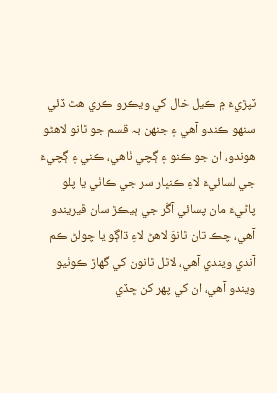ٽپڙيءَ ۾ ڪيل خال کي ويڪرو ڪري هٿ ڏئي سنھو ڪندو آهي ۽ جنھن بہ قسم جو ٿانو لاهڻو هوندو، ان جو ڪنو ۽ ڳچي ٺاهي، ڪني ۽ ڳچيءَ جي لسائيءَ لاءِ ڪنڀار سر جي ڪاٺي يا پلو پاڻيءَ مان پسائي آڱر جي ٻيڪڙ سان ڦيريندو آهي، چڪ تان ٿانوَ لاهڻ لاءِ ڌاڳو يا چولڻ ڪم آندي ويندي آهي، لاٿل ٿانون کي گهاڙ ڪوٺيو ويندو آهي، ان کي پھر کن ڇڏي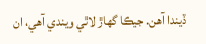ڏيندا آهن. جيڪا گهاڙ لاٿي ويندي آهي، ان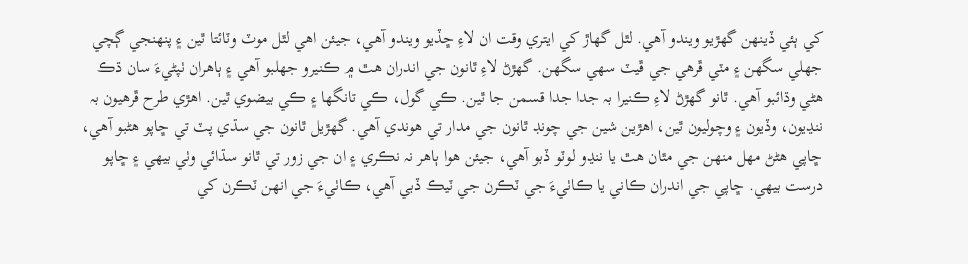کي ٻئي ڏينھن گهڙيو ويندو آهي. لٿل گهاڙ کي ايتري وقت ان لاءِ ڇڏيو ويندو آهي، جيئن اهي لٿل موٽ وٽائتا ٿين ۽ پنھنجي ڳچي جهلي سگهن ۽ مٽي ڦرهي جي ڦيٽ سھي سگهن. گهڙڻ لاءِ ٿانون جي اندران هٿ ۾ ڪنيرو جهلبو آهي ۽ ٻاهران ٺپڻيءَ سان ڌڪ هڻي وڌائبو آهي. ٿانو گهڙڻ لاءِ ڪنيرا بہ جدا جدا قسمن جا ٿين. ڪي گول، ڪي تانگها ۽ ڪي بيضوي ٿين. اهڙي طرح ڦرهيون بہ ننڍيون، وڏيون ۽ وچوليون ٿين، اهڙين شين جي چونڊ ٿانون جي مدار تي هوندي آهي. گهڙيل ٿانون جي سڌي پٽ تي ڇاپو هڻبو آهي، ڇاپي هڻڻ مھل منھن جي مٿان هٿ يا ننڍو لوٽو ڏبو آهي، جيئن هوا ٻاهر نہ نڪري ۽ ان جي زور تي ٿانو سڌائي وٺي بيھي ۽ ڇاپو درست بيھي. ڇاپي جي اندران ڪاني يا ڪاٺيءَ جي ٽڪرن جي ٽيڪ ڏبي آهي، ڪاٺيءَ جي انھن ٽڪرن کي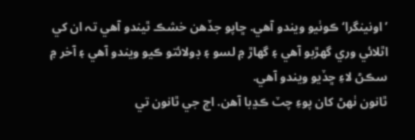’اونينگرا‘ ڪوٺيو ويندو آهي. ڇاپو جڏهن خشڪ ٿيندو آهي تہ ان کي اٿلائي وري گهڙبو آهي ۽ گهاڙ ۾ لسو ۽ ڊولائتو ڪيو ويندو آهي ۽ آخر ۾ سڪڻ لاءِ ڇڏيو ويندو آهي.
ٿانون ٺھڻ کان پوءِ چٽ ڪڍبا آهن. اڄ جي ٿانون تي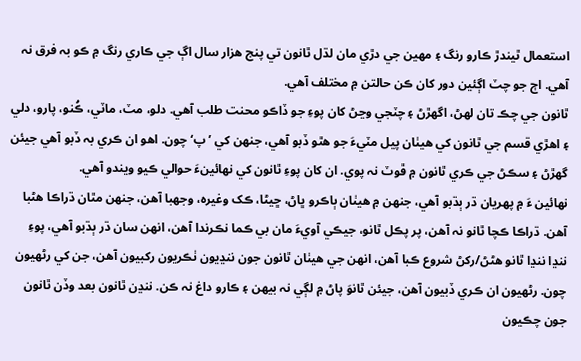استعمال ٿيندڙ ڪارو رنگ ۽ مھين جي دڙي مان لڌل ٿانون تي پنج هزار سال اڳ جي ڪاري رنگ ۾ ڪو بہ فرق نہ آهي. اڄ جو چٽ اڳئين دور کان ڪن حالتن ۾ مختلف آهي.
ٿانون جي چڪ تان لھڻ، اگهڙڻ ۽ چٽجي وڃڻ کان پوءِ جو ڏاڪو محنت طلب آهي. دلو، مٽ، ماٽي، ڪُنو، پارو، دلي ۽ اهڙي قسم جي ٿانون کي هيٺان پيل مٽيءَ جو هٿو ڏبو آهي، جنھن کي ’پ‘ چون. اهو ان ڪري بہ ڏبو آهي جيئن گهڙڻ ۽ سڪڻ جي ڪري ٿانون ۾ ڦوٽ نہ پوي. ان کان پوءِ ٿانون کي نهائينءَ حوالي ڪيو ويندو آهي.
نھائين ءَ ۾ پھريان ڌر ٻڌبو آهي، جنھن ۾ هيٺان ٻاڪرو ڀاڻ، ڇيڻا، ڪک وغيره، وجهبا آهن، جنھن مٿان ڌراڪا هڻبا آهن. ڌراڪا ڪچا ٿانو نہ آهن، پر پڪل ٿانو، جيڪي آويءَ مان بي ڪما نڪرندا آهن، انھن سان ڌر ٻڌبو آهي، پوءِ ننڍا ننڍا ٿانو هڻڻ/رکڻ شروع ڪبا آهن، انھن جي هيٺان ٿانون جون ننڍيون ٺڪريون رکبيون آهن، جن کي رڻھيون چون. رڻھيون ان ڪري ڏبيون آهن، جيئن ٿانوَ پاڻ ۾ لڳي نہ بيھن ۽ ڪارو داغ نہ ڪن. ننڍن ٿانون بعد وڏن ٿانون جون چڪيون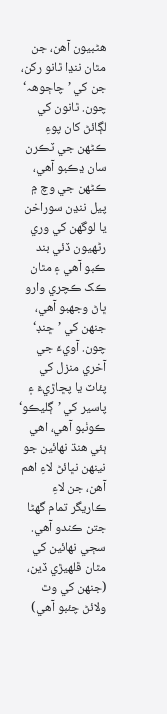هڻبيون آهن، جن مٿان ننڍا ٿانو رکن، جن کي ’چاڄوھہ‘ چون. ٿانون کي لڳائڻ کان پوءِ ڪڻھن جي ٽڪرن سان ڍڪبو آهي، ڪڻھن جي وچ ۾ پيل ننڍن سوراخن يا لوگهن کي وري رڻھيون ڏئي بند ڪبو آهي ۽ مٿان ڪک ڪچري وارو ڀاڻ وجهبو آهي، جنھن کي ’ڇنڊ‘ چون. آويءَ جي آخري منزل کي پئاٽ يا پڇاڙيءَ ۽ پاسير کي ’ڳليڪو‘ ڪوٺبو آهي، اهي ٻئي هنڌ نھائين جو نينھن نڀائڻ لاءِ اهم آهن، جن لاءِ ڪاريگر تمام گهڻا جتن ڪندو آهي. سڄي نھائين کي مٿان ڦلھيڙي ڏين، (جنھن کي وٿ ولائڻ چئبو آهي)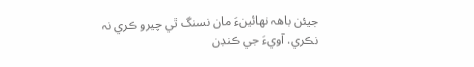جيئن باھہ نھائينءَ مان نسنگ ٿي چيرو ڪري نہ نڪري. آويءَ جي ڪنڊن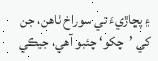۽ پڇاڙيءَ تي سوراخ ٺاهن، جن کي ’چکو‘ چئبو آهي، جيڪي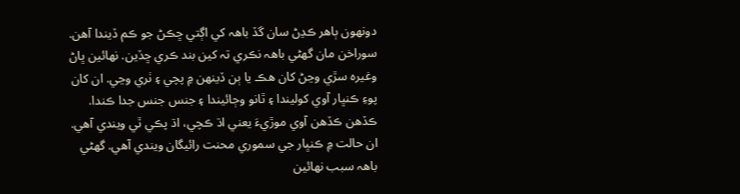دونھون ٻاهر ڪڍڻ سان گڏ باھہ کي اڳتي ڇڪڻ جو ڪم ڏيندا آهن. سوراخن مان گهڻي باھہ نڪري تہ کين بند ڪري ڇڏين. نھائين ڀاڻ وغيرہ سڙي وڃڻ کان هڪ يا ٻن ڏينھن ۾ پچي ۽ ٺري وڃي. ان کان پوءِ ڪنڀار آوي کوليندا ۽ ٿانو وڄائيندا ۽ جنس جنس جدا ڪندا. ڪڏهن ڪڏهن آوي موڙيءَ يعني اڌ ڪچي، اڌ پڪي ٿي ويندي آهي. ان حالت ۾ ڪنڀار جي سموري محنت رائيگان ويندي آهي. گهڻي باھہ سبب نھائين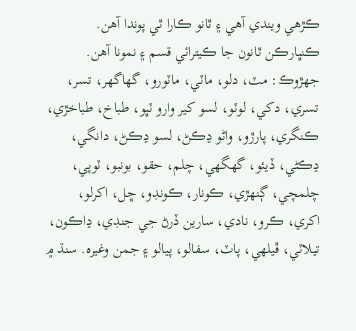ڪڙهي ويندي آهي ۽ ٿانو ڪارا ٿي پوندا آهن.
ڪنڀارڪن ٿانون جا ڪيترائي قسم ۽ نمونا آهن. جھڙوڪ: مٽ، دلو، ماٽي، ماٽورو، گهاگهر، تسر، تسري، دکي، لوٽو، لسو کير وارو ٽڀو، طباخ، طباخڙي، ڪنگري، پارڙو، واڻو ڍڪڻ، لسو ڍڪڻ، دانگي، ڍڪڻي، ڏيئو، گهگهي، چلم، حقو، بونبو، ٽوپي، چلمچي، ڳنهڙي، ڪونار، ڪونڊو، ڇل، اکرلو، اکري، ڪرو، نادي، سارين ڏرڻ جي جنڊي، ڍاڪون، تيلاٽي، ڦيلهي، پاٽ، سفالو، پيالو ۽ جمن وغيرہ. سنڌ ۾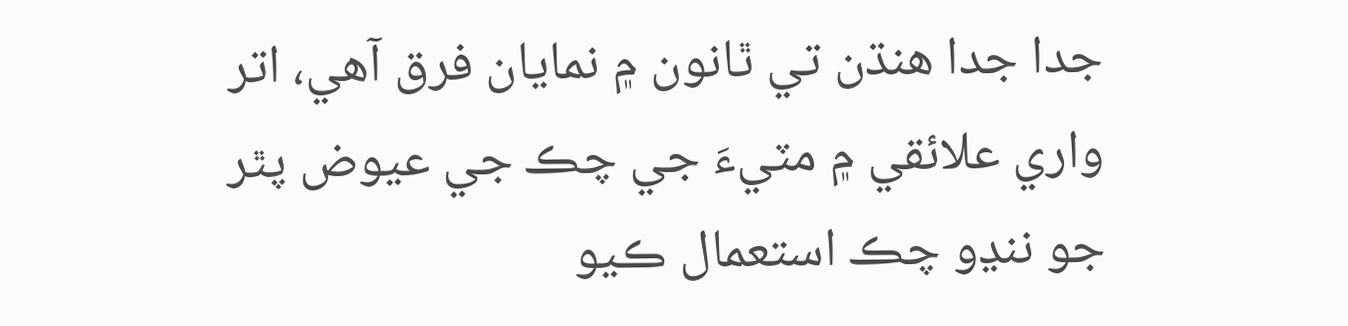جدا جدا هنڌن تي ٿانون ۾ نمايان فرق آهي، اتر واري علائقي ۾ مٽيءَ جي چڪ جي عيوض پٿر جو ننڍو چڪ استعمال ڪيو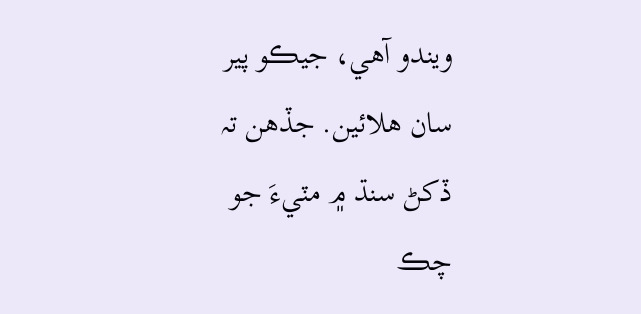ويندو آهي، جيڪو پير سان هلائين. جڏهن تہ ڏکڻ سنڌ ۾ مٽيءَ جو چڪ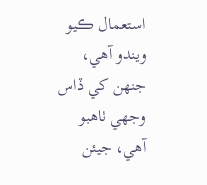استعمال ڪيو ويندو آهي، جنھن کي ڏاس وجهي ٺاهبو آهي، جيئن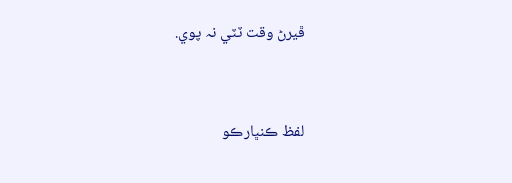ڦيرڻ وقت ٽٽي نہ پوي.


لفظ ڪنڀارڪو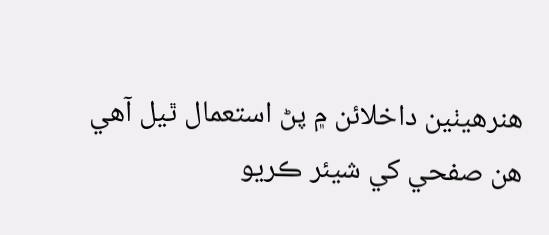هنرھيٺين داخلائن ۾ پڻ استعمال ٿيل آھي
هن صفحي کي شيئر ڪريو